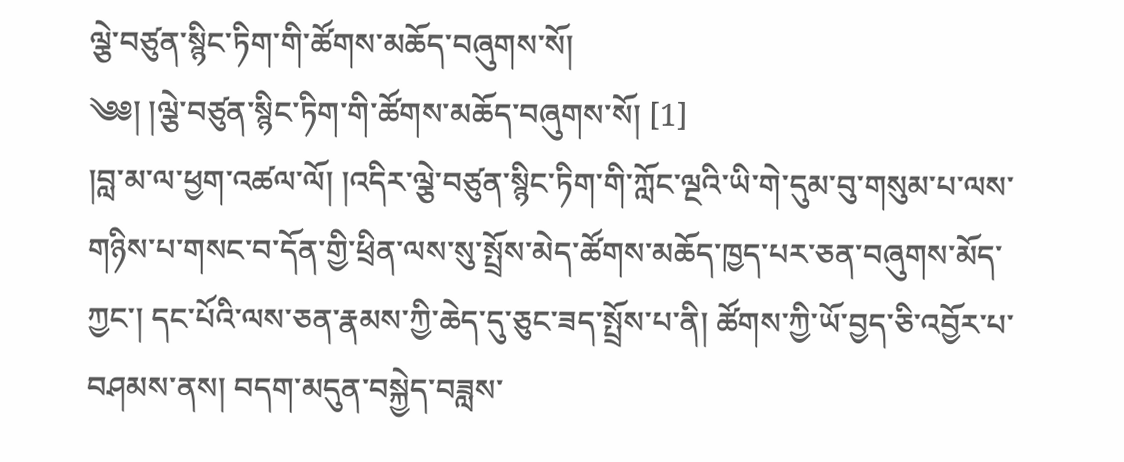ལྕེ་བཙུན་སྙིང་ཏིག་གི་ཚོགས་མཆོད་བཞུགས་སོ།
༄༅། །ལྕེ་བཙུན་སྙིང་ཏིག་གི་ཚོགས་མཆོད་བཞུགས་སོ། [1]
།བླ་མ་ལ་ཕྱག་འཚལ་ལོ། །འདིར་ལྕེ་བཙུན་སྙིང་ཏིག་གི་ཀློང་ལྔའི་ཡི་གེ་དུམ་བུ་གསུམ་པ་ལས་གཉིས་པ་གསང་བ་དོན་གྱི་ཕྲིན་ལས་སུ་སྤྲོས་མེད་ཚོགས་མཆོད་ཁྱད་པར་ཅན་བཞུགས་མོད་ཀྱང་། དང་པོའི་ལས་ཅན་རྣམས་ཀྱི་ཆེད་དུ་ཅུང་ཟད་སྤྲོས་པ་ནི། ཚོགས་ཀྱི་ཡོ་བྱད་ཅི་འབྱོར་པ་བཤམས་ནས། བདག་མདུན་བསྐྱེད་བཟླས་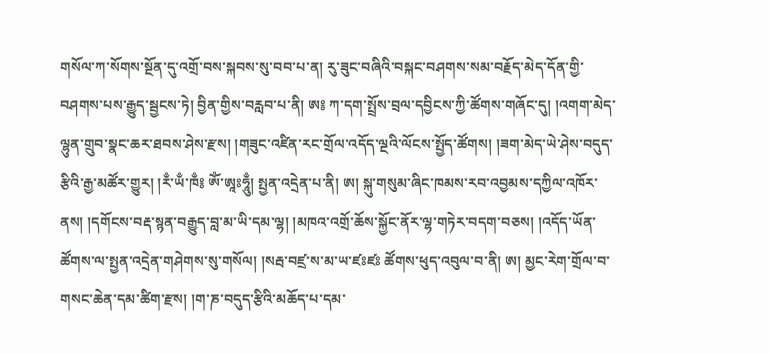གསོལ་ཀ་སོགས་སྔོན་དུ་འགྲོ་བས་སྐབས་སུ་བབ་པ་ན། རུ་ཟུང་བཞིའི་བསྐང་བཤགས་སམ་བརྗོད་མེད་དོན་གྱི་བཤགས་པས་རྒྱུད་སྦྱངས་ཏེ། བྱིན་གྱིས་བརླབ་པ་ནི། ཨ༔ ཀ་དག་སྤྲོས་བྲལ་དབྱིངས་ཀྱི་ཚོགས་གཞོང་དུ། །འགག་མེད་ལྷུན་གྲུབ་སྣང་ཆར་ཐབས་ཤེས་རྫས། །གཟུང་འཛིན་རང་གྲོལ་འདོད་ལྔའི་ལོངས་སྤྱོད་ཚོགས། །ཟག་མེད་ཡེ་ཤེས་བདུད་རྩིའི་རྒྱ་མཚོར་གྱུར། །རྃ་ཡྃ་ཁྃ༔ ཨོཾ་ཨཱཿཧཱུྃ། སྤྱན་འདྲེན་པ་ནི། ཨ། སྐུ་གསུམ་ཞིང་ཁམས་རབ་འབྱམས་དཀྱིལ་འཁོར་ནས། །དགོངས་བརྡ་སྙན་བརྒྱུད་བླ་མ་ཡི་དམ་ལྷ། །མཁའ་འགྲོ་ཆོས་སྐྱོང་ནོར་ལྷ་གཏེར་བདག་བཅས། །འདོད་ཡོན་ཚོགས་ལ་སྤྱན་འདྲེན་གཤེགས་སུ་གསོལ། །སརྦ་བཛྲ་ས་མ་ཡ་ཛཿཛཿ ཚོགས་ཕུད་འབུལ་བ་ནི། ཨ། མྱང་རེག་གྲོལ་བ་གསང་ཆེན་དམ་ཚིག་རྫས། །ག་ཎ་བདུད་རྩིའི་མཆོད་པ་དམ་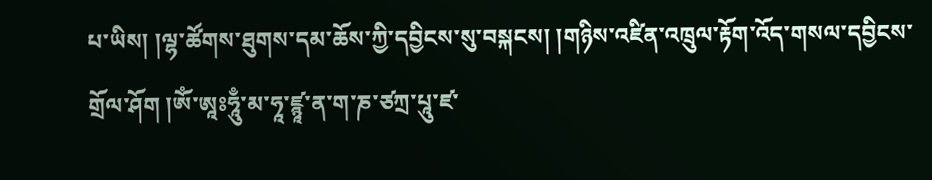པ་ཡིས། །ལྷ་ཚོགས་ཐུགས་དམ་ཆོས་ཀྱི་དབྱིངས་སུ་བསྐངས། །གཉིས་འཛིན་འཁྲུལ་རྟོག་འོད་གསལ་དབྱིངས་གྲོལ་ཤོག །ཨོཾ་ཨཱཿཧཱུྃ་མ་ཧཱ་ཛྙཱ་ན་ག་ཎ་ཙཀྲ་པཱུ་ཛ་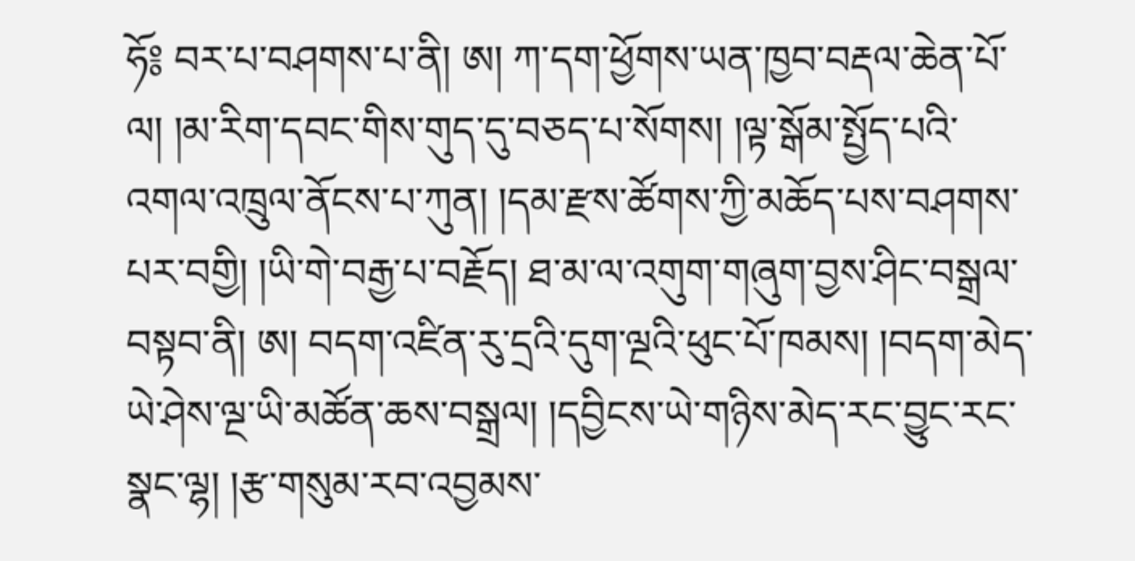ཧོ༔ བར་པ་བཤགས་པ་ནི། ཨ། ཀ་དག་ཕྱོགས་ཡན་ཁྱབ་བརྡལ་ཆེན་པོ་ལ། །མ་རིག་དབང་གིས་གུད་དུ་བཅད་པ་སོགས། །ལྟ་སྒོམ་སྤྱོད་པའི་འགལ་འཁྲུལ་ནོངས་པ་ཀུན། །དམ་རྫས་ཚོགས་ཀྱི་མཆོད་པས་བཤགས་པར་བགྱི། །ཡི་གེ་བརྒྱ་པ་བརྗོད། ཐ་མ་ལ་འགུག་གཞུག་བྱས་ཤིང་བསྒྲལ་བསྟབ་ནི། ཨ། བདག་འཛིན་རུ་དྲའི་དུག་ལྔའི་ཕུང་པོ་ཁམས། །བདག་མེད་ཡེ་ཤེས་ལྔ་ཡི་མཚོན་ཆས་བསྒྲལ། །དབྱིངས་ཡེ་གཉིས་མེད་རང་བྱུང་རང་སྣང་ལྷ། །རྩ་གསུམ་རབ་འབྱམས་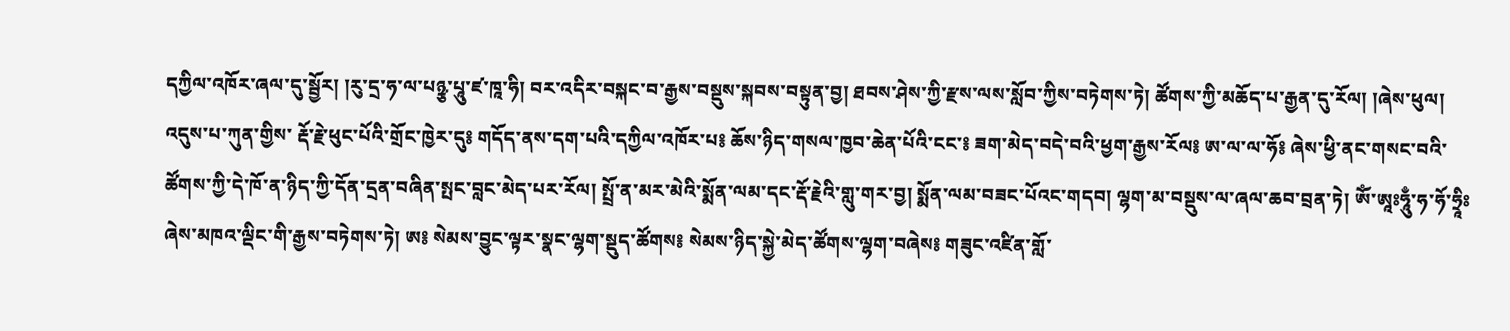དཀྱིལ་འཁོར་ཞལ་དུ་སྦྱོར། །རུ་དྲ་ཧ་ལ་པཉྩ་པཱུ་ཛ་ཁཱ་ཧི། བར་འདིར་བསྐང་བ་རྒྱས་བསྡུས་སྐབས་བསྟུན་བྱ། ཐབས་ཤེས་ཀྱི་རྫས་ལས་སློབ་ཀྱིས་བཏེགས་ཏེ། ཚོགས་ཀྱི་མཆོད་པ་རྒྱན་དུ་རོལ། །ཞེས་ཕུལ། འདུས་པ་ཀུན་གྱིས་ རྡོ་རྗེ་ཕུང་པོའི་གྲོང་ཁྱེར་དུ༔ གདོད་ནས་དག་པའི་དཀྱིལ་འཁོར་པ༔ ཆོས་ཉིད་གསལ་ཁྱབ་ཆེན་པོའི་ངང་༔ ཟག་མེད་བདེ་བའི་ཕྱག་རྒྱས་རོལ༔ ཨ་ལ་ལ་ཧོ༔ ཞེས་ཕྱི་ནང་གསང་བའི་ཚོགས་ཀྱི་དེ་ཁོ་ན་ཉིད་ཀྱི་དོན་དྲན་བཞིན་སྤང་བླང་མེད་པར་རོལ། སྤྲོ་ན་མར་མེའི་སྨོན་ལམ་དང་རྡོ་རྗེའི་གླུ་གར་བྱ། སྨོན་ལམ་བཟང་པོའང་གདབ། ལྷག་མ་བསྡུས་ལ་ཞལ་ཆབ་བྲན་ཏེ། ཨོཾ་ཨཱཿཧཱུྃ་ཧ་ཧོ་ཧྲཱིཿ ཞེས་མཁའ་ལྡིང་གི་རྒྱས་བཏེགས་ཏེ། ཨ༔ སེམས་བྱུང་ལྟར་སྣང་ལྷག་སྡུད་ཚོགས༔ སེམས་ཉིད་སྐྱེ་མེད་ཚོགས་ལྷག་བཞེས༔ གཟུང་འཛིན་གློ་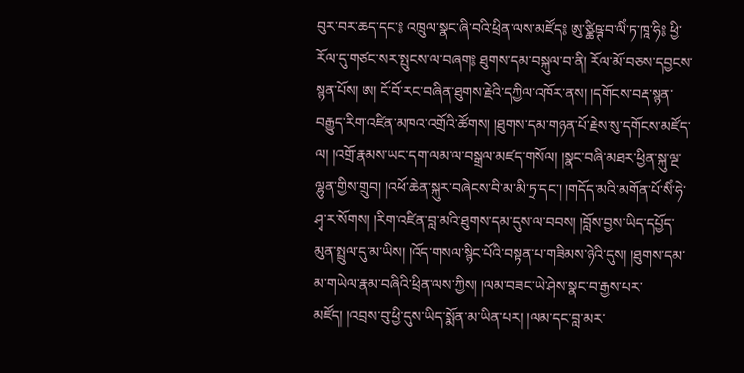བུར་བར་ཆད་དང་༔ འཁྲུལ་སྣང་ཞི་བའི་ཕྲིན་ལས་མཛོད༔ ཨུ་ཙྪིཥྚ་བ་ལིཾ་ཏ་ཁཱ་ཧི༔ ཕྱི་རོལ་དུ་གཙང་སར་སྤུངས་ལ་བཞག༔ ཐུགས་དམ་བསྐུལ་བ་ནི། རོལ་མོ་བཅས་དབྱངས་སྙན་པོས། ཨ། ངོ་བོ་རང་བཞིན་ཐུགས་རྗེའི་དཀྱིལ་འཁོར་ནས། །དགོངས་བརྡ་སྙན་བརྒྱུད་རིག་འཛིན་མཁའ་འགྲོའི་ཚོགས། །ཐུགས་དམ་གཉན་པོ་རྗེས་སུ་དགོངས་མཛོད་ལ། །འགྲོ་རྣམས་ཡང་དག་ལམ་ལ་བསྒྲལ་མཛད་གསོལ། །སྣང་བཞི་མཐར་ཕྱིན་སྐུ་ལྔ་ལྷུན་གྱིས་གྲུབ། །འཕོ་ཆེན་སྐུར་བཞེངས་བི་མ་མི་ཏྲ་དང་། །གདོད་མའི་མགོན་པོ་སིཾ་ཧེ་ཤྭ་ར་སོགས། །རིག་འཛིན་བླ་མའི་ཐུགས་དམ་དུས་ལ་བབས། །བློས་བྱས་ཡིད་དཔྱོད་མུན་སྤྲུལ་དུ་མ་ཡིས། །འོད་གསལ་སྙིང་པོའི་བསྟན་པ་གཟིམས་ཉེའི་དུས། །ཐུགས་དམ་མ་གཡེལ་རྣམ་བཞིའི་ཕྲིན་ལས་ཀྱིས། །ལམ་བཟང་ཡེ་ཤེས་སྣང་བ་རྒྱས་པར་མཛོད། །འབྲས་བུ་ཕྱི་དུས་ཡིད་སྨོན་མ་ཡིན་པར། །ལམ་དང་བླ་མར་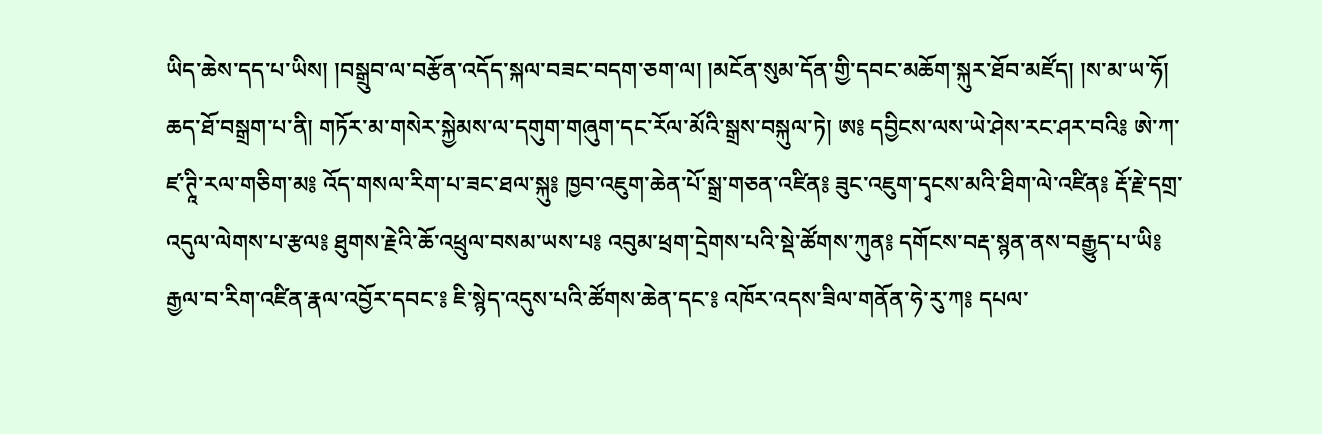ཡིད་ཆེས་དད་པ་ཡིས། །བསྒྲུབ་ལ་བརྩོན་འདོད་སྐལ་བཟང་བདག་ཅག་ལ། །མངོན་སུམ་དོན་གྱི་དབང་མཆོག་སྐུར་ཐོབ་མཛོད། །ས་མ་ཡ་ཧོ། ཆད་ཐོ་བསྒྲག་པ་ནི། གཏོར་མ་གསེར་སྐྱེམས་ལ་དགུག་གཞུག་དང་རོལ་མོའི་སྒྲས་བསྐུལ་ཏེ། ཨ༔ དབྱིངས་ལས་ཡེ་ཤེས་རང་ཤར་བའི༔ ཨེ་ཀ་ཛ་ཊཱི་རལ་གཅིག་མ༔ འོད་གསལ་རིག་པ་ཟང་ཐལ་སྐུ༔ ཁྱབ་འཇུག་ཆེན་པོ་སྒྲ་གཅན་འཛིན༔ ཟུང་འཇུག་དྭངས་མའི་ཐིག་ལེ་འཛིན༔ རྡོ་རྗེ་དགྲ་འདུལ་ལེགས་པ་རྩལ༔ ཐུགས་རྗེའི་ཆོ་འཕྲུལ་བསམ་ཡས་པ༔ འབུམ་ཕྲག་དྲེགས་པའི་སྡེ་ཚོགས་ཀུན༔ དགོངས་བརྡ་སྙན་ནས་བརྒྱུད་པ་ཡི༔ རྒྱལ་བ་རིག་འཛིན་རྣལ་འབྱོར་དབང་༔ ཇི་སྙེད་འདུས་པའི་ཚོགས་ཆེན་དང་༔ འཁོར་འདས་ཟིལ་གནོན་ཧེ་རུ་ཀ༔ དཔལ་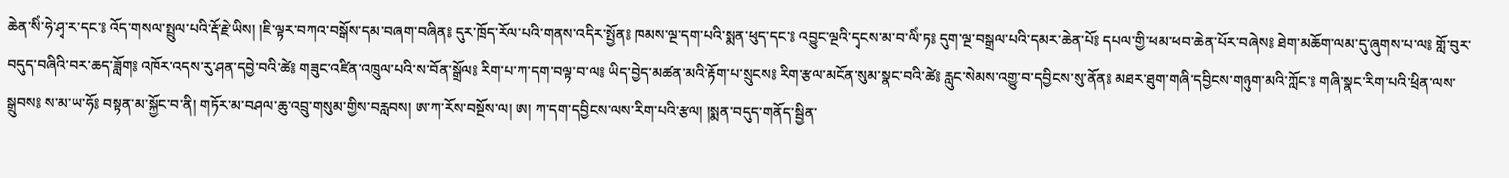ཆེན་སིཾ་ཧེ་ཤྭ་ར་དང་༔ འོད་གསལ་སྤྲུལ་པའི་རྡོ་རྗེ་ཡིས། །ཇི་ལྟར་བཀའ་བསྒོས་དམ་བཞག་བཞིན༔ དུར་ཁྲོད་རོལ་པའི་གནས་འདིར་སྤྱོན༔ ཁམས་ལྔ་དག་པའི་སྨན་ཕུད་དང་༔ འབྱུང་ལྔའི་དྭངས་མ་བ་ལིཾ་ཏ༔ དུག་ལྔ་བསྒྲལ་པའི་དམར་ཆེན་པོ༔ དཔལ་གྱི་ཕམ་ཕབ་ཆེན་པོར་བཞེས༔ ཐེག་མཆོག་ལམ་དུ་ཞུགས་པ་ལ༔ གློ་བུར་བདུད་བཞིའི་བར་ཆད་ཟློག༔ འཁོར་འདས་རུ་ཤན་དབྱེ་བའི་ཚེ༔ གཟུང་འཛིན་འཁྲུལ་པའི་ས་བོན་སྒྲོལ༔ རིག་པ་ཀ་དག་བལྟ་བ་ལ༔ ཡིད་བྱེད་མཚན་མའི་རྟོག་པ་སྲུངས༔ རིག་རྩལ་མངོན་སུམ་སྣང་བའི་ཚེ༔ རླུང་སེམས་འགྱུ་བ་དབྱིངས་སུ་ནོན༔ མཐར་ཐུག་གཞི་དབྱིངས་གཉུག་མའི་ཀློང་༔ གཞི་སྣང་རིག་པའི་ཕྲིན་ལས་སྒྲུབས༔ ས་མ་ཡ་ཧོ༔ བསྟན་མ་སྐྱོང་བ་ནི། གཏོར་མ་བཤལ་ཆུ་འབྲུ་གསུམ་གྱིས་བརླབས། ཨ་ཀ་རོས་བསྔོས་ལ། ཨ། ཀ་དག་དབྱིངས་ལས་རིག་པའི་རྩལ། །སྨན་བདུད་གནོད་སྦྱིན་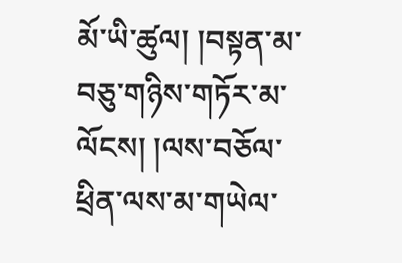མོ་ཡི་ཚུལ། །བསྟན་མ་བཅུ་གཉིས་གཏོར་མ་ལོངས། །ལས་བཅོལ་ཕྲིན་ལས་མ་གཡེལ་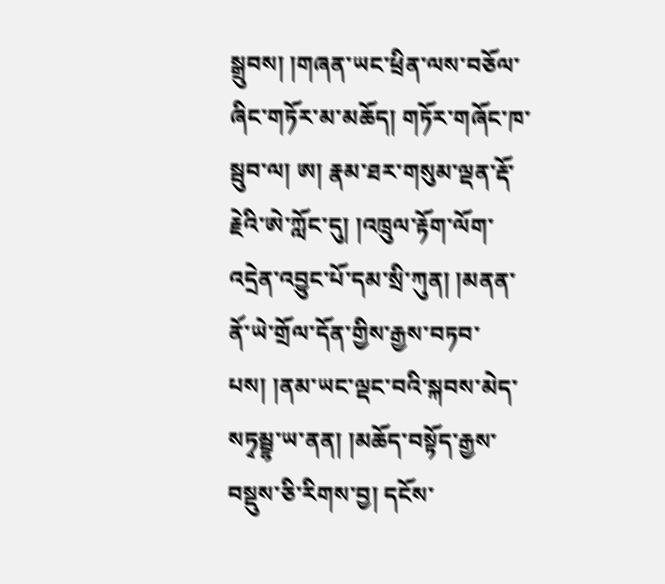སྒྲུབས། །གཞན་ཡང་ཕྲིན་ལས་བཅོལ་ཞིང་གཏོར་མ་མཆོད། གཏོར་གཞོང་ཁ་སྦུབ་ལ། ཨ། རྣམ་ཐར་གསུམ་ལྡན་རྡོ་རྗེའི་ཨེ་ཀློང་དུ། །འཁྲུལ་རྟོག་ལོག་འདྲེན་འབྱུང་པོ་དམ་སྲི་ཀུན། །མནན་ནོ་ཡེ་གྲོལ་དོན་གྱིས་རྒྱས་བཏབ་པས། །ནམ་ཡང་ལྡང་བའི་སྐབས་མེད་སཏྭམྦྷ་ཡ་ནན། །མཆོད་བསྟོད་རྒྱས་བསྡུས་ཅི་རིགས་བྱ། དངོས་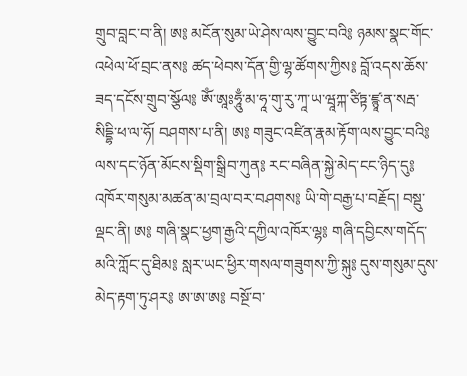གྲུབ་བླང་བ་ནི། ཨ༔ མངོན་སུམ་ཡེ་ཤེས་ལས་བྱུང་བའི༔ ཉམས་སྣང་གོང་འཕེལ་ཕོ་བྲང་ནས༔ ཚད་ཕེབས་དོན་གྱི་ལྷ་ཚོགས་ཀྱིས༔ བློ་འདས་ཆོས་ཟད་དངོས་གྲུབ་སྩོལ༔ ཨོཾ་ཨཱཿཧཱུྃ་མ་ཧཱ་གུ་རུ་ཀཱ་ཡ་ཝཱཀྐ་ཙིཏྟ་ཛྙཱ་ན་སརྦ་སིདྡྷི་ཕ་ལ་ཧོ། བཤགས་པ་ནི། ཨ༔ གཟུང་འཛིན་རྣམ་རྟོག་ལས་བྱུང་བའི༔ ལས་དང་ཉོན་མོངས་སྡིག་སྒྲིབ་ཀུན༔ རང་བཞིན་སྐྱེ་མེད་ངང་ཉིད་དུ༔ འཁོར་གསུམ་མཚན་མ་བྲལ་བར་བཤགས༔ ཡི་གེ་བརྒྱ་པ་བརྗོད། བསྡུ་ལྡང་ནི། ཨ༔ གཞི་སྣང་ཕྱག་རྒྱའི་དཀྱིལ་འཁོར་ལྷ༔ གཞི་དབྱིངས་གདོད་མའི་ཀློང་དུ་ཐིམ༔ སླར་ཡང་ཕྱིར་གསལ་གཟུགས་ཀྱི་སྐུ༔ དུས་གསུམ་དུས་མེད་རྟག་ཏུ་ཤར༔ ཨ་ཨ་ཨ༔ བསྔོ་བ་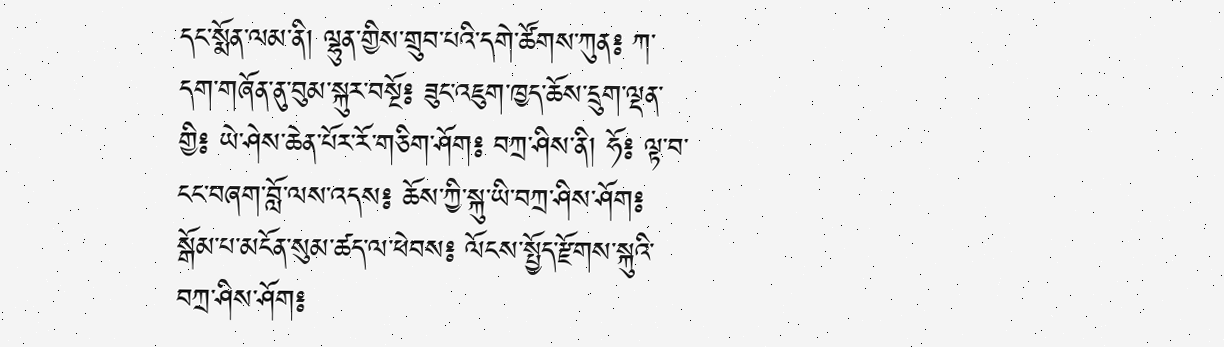དང་སྨོན་ལམ་ནི། ལྷུན་གྱིས་གྲུབ་པའི་དགེ་ཚོགས་ཀུན༔ ཀ་དག་གཞོན་ནུ་བུམ་སྐུར་བསྔོ༔ ཟུང་འཇུག་ཁྱད་ཆོས་དྲུག་ལྡན་གྱི༔ ཡེ་ཤེས་ཆེན་པོར་རོ་གཅིག་ཤོག༔ བཀྲ་ཤིས་ནི། ཧོ༔ ལྟ་བ་ངང་བཞག་བློ་ལས་འདས༔ ཆོས་ཀྱི་སྐུ་ཡི་བཀྲ་ཤིས་ཤོག༔ སྒོམ་པ་མངོན་སུམ་ཚད་ལ་ཕེབས༔ ལོངས་སྤྱོད་རྫོགས་སྐུའི་བཀྲ་ཤིས་ཤོག༔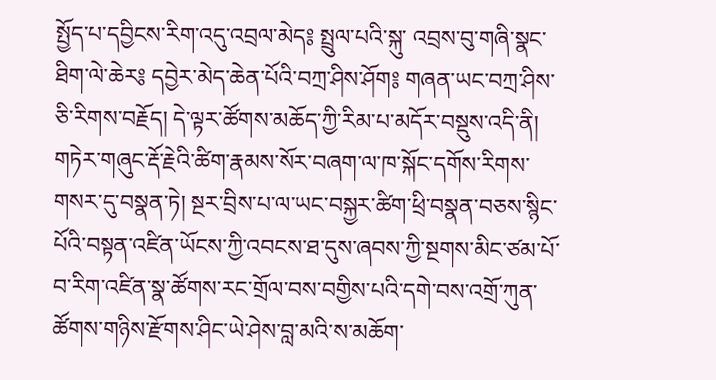སྤྱོད་པ་དབྱིངས་རིག་འདུ་འབྲལ་མེད༔ སྤྲུལ་པའི་སྐུ་ འབྲས་བུ་གཞི་སྣང་ཐིག་ལེ་ཆེར༔ དབྱེར་མེད་ཆེན་པོའི་བཀྲ་ཤིས་ཤོག༔ གཞན་ཡང་བཀྲ་ཤིས་ཅི་རིགས་བརྗོད། དེ་ལྟར་ཚོགས་མཆོད་ཀྱི་རིམ་པ་མདོར་བསྡུས་འདི་ནི། གཏེར་གཞུང་རྡོ་རྗེའི་ཚིག་རྣམས་སོར་བཞག་ལ་ཁ་སྐོང་དགོས་རིགས་གསར་དུ་བསྣན་ཏེ། སྔར་བྲིས་པ་ལ་ཡང་བསྐྱར་ཚིག་ཕྲི་བསྣན་བཅས་སྙིང་པོའི་བསྟན་འཛིན་ཡོངས་ཀྱི་འབངས་ཐ་དུས་ཞབས་ཀྱི་སྔགས་མིང་ཙམ་པོ་བ་རིག་འཛིན་སྣ་ཚོགས་རང་གྲོལ་བས་བགྱིས་པའི་དགེ་བས་འགྲོ་ཀུན་ཚོགས་གཉིས་རྫོགས་ཤིང་ཡེ་ཤེས་བླ་མའི་ས་མཆོག་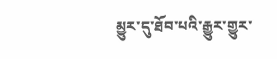མྱུར་དུ་ཐོབ་པའི་རྒྱུར་གྱུར་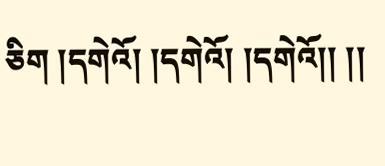ཅིག །དགེའོ། །དགེའོ། །དགེའོ།། །།